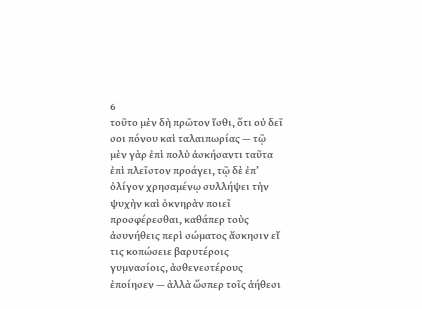6
τοῦτο μὲν δὴ πρῶτον ἴσθι, ὅτι οὐ δεῖ σοι πόνου καὶ ταλαιπωρίας — τῷ μὲν γὰρ ἐπὶ πολὺ ἀσκήσαντι ταῦτα ἐπὶ πλεῖστον προάγει, τῷ δὲ ἐπ’ ὀλίγον χρησαμένῳ συλλήψει τὴν ψυχὴν καὶ ὀκνηρὰν ποιεῖ προσφέρεσθαι, καθάπερ τοὺς ἀσυνήθεις περὶ σώματος ἄσκησιν εἴ τις κοπώσειε βαρυτέροις γυμνασίοις, ἀσθενεστέρους ἐποίησεν — ἀλλὰ ὥσπερ τοῖς ἀήθεσι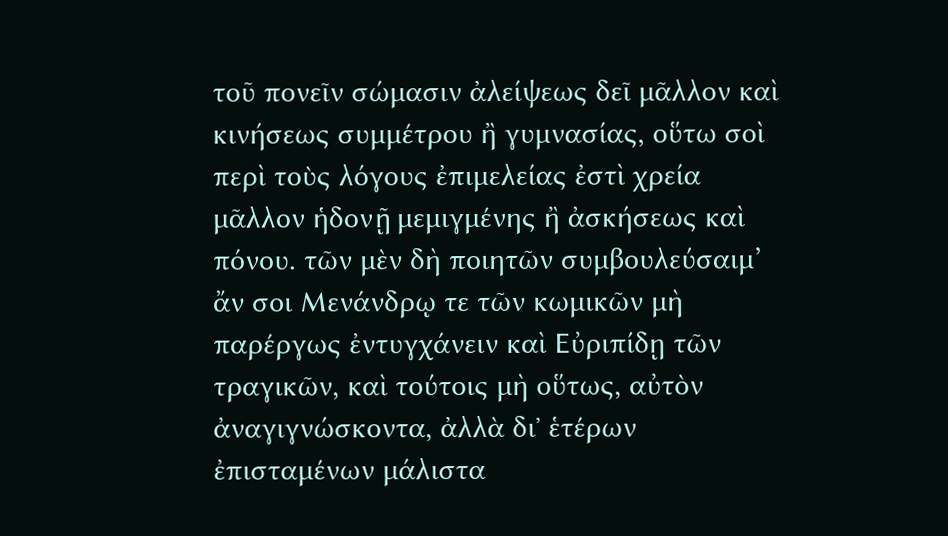τοῦ πονεῖν σώμασιν ἀλείψεως δεῖ μᾶλλον καὶ κινήσεως συμμέτρου ἢ γυμνασίας, οὕτω σοὶ περὶ τοὺς λόγους ἐπιμελείας ἐστὶ χρεία μᾶλλον ἡδονῇ μεμιγμένης ἢ ἀσκήσεως καὶ πόνου. τῶν μὲν δὴ ποιητῶν συμβουλεύσαιμ’ ἄν σοι Μενάνδρῳ τε τῶν κωμικῶν μὴ παρέργως ἐντυγχάνειν καὶ Εὐριπίδῃ τῶν τραγικῶν, καὶ τούτοις μὴ οὕτως, αὐτὸν ἀναγιγνώσκοντα, ἀλλὰ δι᾽ ἑτέρων ἐπισταμένων μάλιστα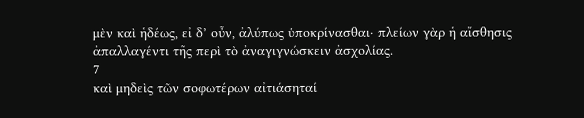μὲν καὶ ἡδέως, εἰ δ’ οὖν, ἀλύπως ὑποκρίνασθαι· πλείων γὰρ ἡ αἴσθησις ἀπαλλαγέντι τῆς περὶ τὸ ἀναγιγνώσκειν ἀσχολίας.
7
καὶ μηδεὶς τῶν σοφωτέρων αἰτιάσηταί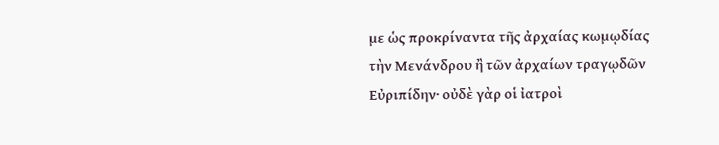με ὡς προκρίναντα τῆς ἀρχαίας κωμῳδίας τὴν Μενάνδρου ἢ τῶν ἀρχαίων τραγῳδῶν Εὐριπίδην· οὐδὲ γὰρ οἱ ἰατροὶ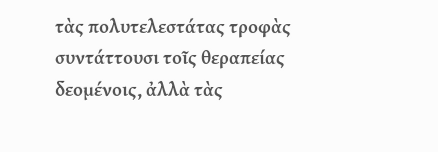τὰς πολυτελεστάτας τροφὰς συντάττουσι τοῖς θεραπείας δεομένοις, ἀλλὰ τὰς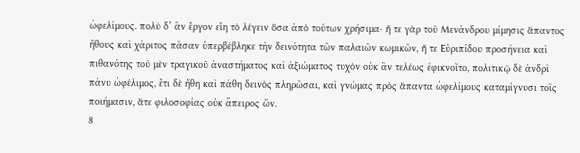ὠφελίμους. πολὺ δ’ ἂν ἔργον εἴη τὸ λέγειν ὅσα ἀπὸ τούτων χρήσιμα· ἥ τε γὰρ τοῦ Μενάνδρου μίμησις ἅπαντος ἤθους καὶ χάριτος πᾶσαν ὑπερβέβληκε τὴν δεινότητα τῶν παλαιῶν κωμικῶν, ἥ τε Εὐριπίδου προσήνεια καὶ πιθανότης τοῦ μὲν τραγικοῦ ἀναστήματος καὶ ἀξιώματος τυχὸν οὐκ ἂν τελέως ἐφικνοῖτο, πολιτικῷ δὲ ἀνδρὶ πάνυ ὠφέλιμος, ἔτι δὲ ἤθη καὶ πάθη δεινὸς πληρῶσαι, καὶ γνώμας πρὸς ἅπαντα ὠφελίμους καταμίγνυσι τοῖς ποιήμασιν, ἅτε φιλοσοφίας οὐκ ἄπειρος ὤν.
8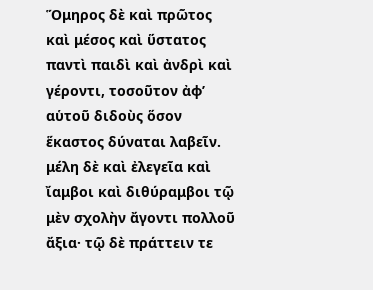Ὅμηρος δὲ καὶ πρῶτος καὶ μέσος καὶ ὕστατος παντὶ παιδὶ καὶ ἀνδρὶ καὶ γέροντι, τοσοῦτον ἀφ’ αὑτοῦ διδοὺς ὅσον ἕκαστος δύναται λαβεῖν. μέλη δὲ καὶ ἐλεγεῖα καὶ ἴαμβοι καὶ διθύραμβοι τῷ μὲν σχολὴν ἄγοντι πολλοῦ ἄξια· τῷ δὲ πράττειν τε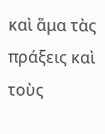καὶ ἅμα τὰς πράξεις καὶ τοὺς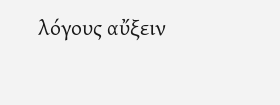λόγους αὔξειν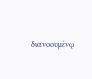διανοουμένῳ